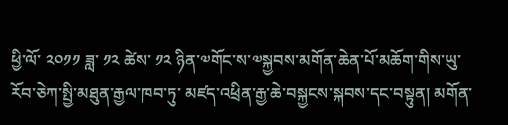ཕྱི་ལོ་ ༢༠༡༡ ཟླ་ ༡༢ ཚེས་ ༡༢ ཉིན་༧གོང་ས་༧སྐྱབས་མགོན་ཆེན་པོ་མཆོག་གིས་ཡུ་རོབ་ཅེཀ་སྤྱི་མཐུན་རྒྱལ་ཁབ་ཏུ་ མཛད་འཕྲིན་རྒྱ་ཆེ་བསྐྱངས་སྐབས་དང་བསྟུན། མགོན་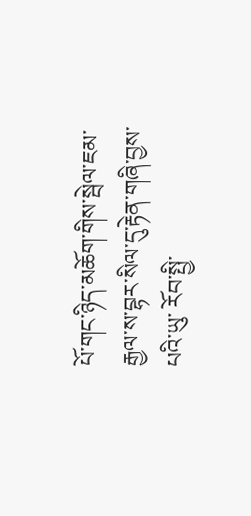པོ་གང་ཉིད་མཆོག་གིས་སྦེལ་ཇམ་རྒྱལ་ས་བྷར་སིལ་དུ་རྟེན་གཞི་བྱས་པའི་ཡུ་ རོབ་སྤྱི་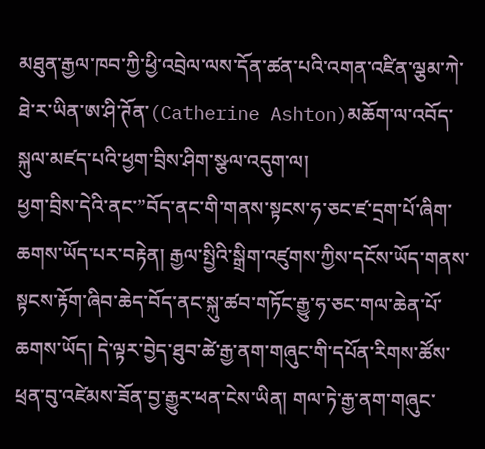མཐུན་རྒྱལ་ཁབ་ཀྱི་ཕྱི་འབྲེལ་ལས་དོན་ཚན་པའི་འགན་འཛིན་ལྕམ་ཀེ་ཐེ་ར་ཡིན་ཨ་ཤི་ཊོན་(Catherine Ashton)མཆོག་ལ་འབོད་སྐུལ་མཛད་པའི་ཕྱག་བྲིས་ཤིག་སྩལ་འདུག་ལ།
ཕྱག་བྲིས་དེའི་ནང་”བོད་ནང་གི་གནས་སྟངས་ཧ་ཅང་ཛ་དྲག་པོ་ཞིག་ཆགས་ཡོད་པར་བརྟེན། རྒྱལ་སྤྱིའི་སྒྲིག་འཛུགས་ཀྱིས་དངོས་ཡོད་གནས་སྟངས་རྟོག་ཞིབ་ཆེད་བོད་ནང་སྐུ་ཚབ་གཏོང་རྒྱུ་ཧ་ཅང་གལ་ཆེན་པོ་ཆགས་ཡོད། དེ་ལྟར་བྱེད་ཐུབ་ཚེ་རྒྱ་ནག་གཞུང་གི་དཔོན་རིགས་ཚོས་ཕྲན་བུ་འཛེམས་ཟོན་བྱ་རྒྱུར་ཕན་ངེས་ཡིན། གལ་ཏེ་རྒྱ་ནག་གཞུང་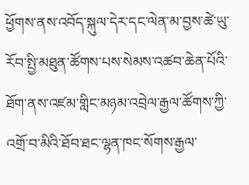ཕྱོགས་ནས་འབོད་སྐུལ་དེར་དང་ལེན་མ་བྱས་ཚེ་ཡུ་རོབ་སྤྱི་མཐུན་ཚོགས་པས་སེམས་འཚབ་ཆེན་པོའི་ཐོག་ནས་འཛམ་གླིང་མཉམ་འབྲེལ་རྒྱལ་ཚོགས་ཀྱི་འགྲོ་བ་མིའི་ཐོབ་ཐང་ལྷན་ཁང་སོགས་རྒྱལ་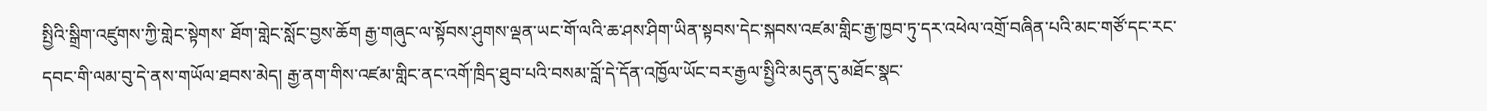སྤྱིའི་སྒྲིག་འཛུགས་ཀྱི་གླེང་སྟེགས་ ཐོག་གླེང་སློང་བྱས་ཆོག རྒྱ་གཞུང་ལ་སྟོབས་ཤུགས་ལྡན་ཡང་གོ་ལའི་ཆ་ཤས་ཤིག་ཡིན་སྟབས་དེང་སྐབས་འཛམ་གླིང་རྒྱ་ཁྱབ་ཏུ་དར་འཕེལ་འགྲོ་བཞིན་པའི་མང་གཙོ་དང་རང་དབང་གི་ལམ་བུ་དེ་ནས་གཡོལ་ཐབས་མེད། རྒྱ་ནག་གིས་འཛམ་གླིང་ནང་འགོ་ཁྲིད་ཐུབ་པའི་བསམ་བློ་དེ་དོན་འཁྱོལ་ཡོང་བར་རྒྱལ་སྤྱིའི་མདུན་དུ་མཐོང་སྣང་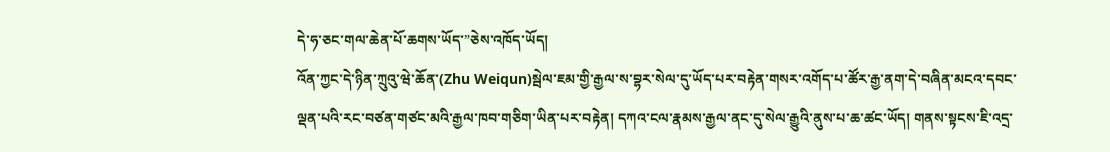དེ་ཧ་ཅང་གལ་ཆེན་པོ་ཆགས་ཡོད་”ཅེས་འཁོད་ཡོད།
འོན་ཀྱང་དེ་ཉིན་ཀྲུའུ་ཝེ་ཆོན་(Zhu Weiqun)སྦེལ་ཇམ་གྱི་རྒྱལ་ས་བྷར་སེལ་དུ་ཡོད་པར་བརྟེན་གསར་འགོད་པ་ཚོར་རྒྱ་ནག་དེ་བཞིན་མངའ་དབང་ལྡན་པའི་རང་བཙན་གཙང་མའི་རྒྱལ་ཁབ་གཅིག་ཡིན་པར་བརྟེན། དཀའ་ངལ་རྣམས་རྒྱལ་ནང་དུ་སེལ་རྒྱུའི་ནུས་པ་ཆ་ཚང་ཡོད། གནས་སྟངས་ཇི་འདྲ་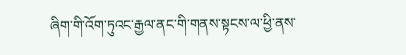ཞིག་གི་འོག་ཏུའང་རྒྱལ་ནང་གི་གནས་སྟངས་ལ་ཕྱི་ནས་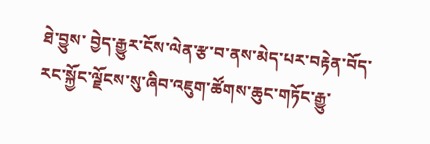ཐེ་བྱུས་ བྱེད་རྒྱུར་ངོས་ལེན་རྩ་བ་ནས་མེད་པར་བརྟེན་བོད་རང་སྐྱོང་ལྗོངས་སུ་ཞིབ་འཇུག་ཚོགས་ཆུང་གཏོང་རྒྱུ་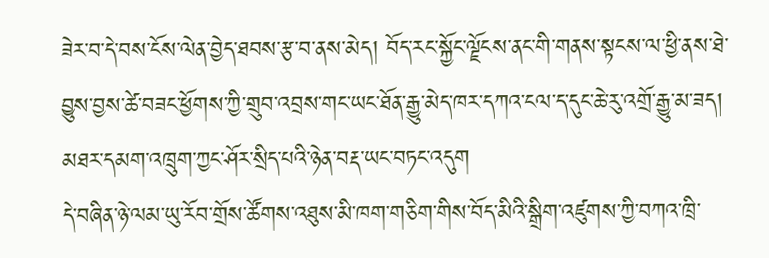ཟེར་བ་དེ་བས་ངོས་ལེན་བྱེད་ཐབས་རྩ་བ་ནས་མེད། བོད་རང་སྐྱོང་ལྗོངས་ནང་གི་གནས་སྟངས་ལ་ཕྱི་ནས་ཐེ་བྱུས་བྱས་ཚེ་བཟང་ཕྱོགས་ཀྱི་གྲུབ་འབྲས་གང་ཡང་ཐོན་རྒྱུ་མེད་ཁར་དཀའ་ངལ་ད་དུང་ཆེ་རུ་འགྲོ་རྒྱུ་མ་ཟད། མཐར་དམག་འཁྲུག་ཀྱང་ཤོར་སྲིད་པའི་ཉེན་བརྡ་ཡང་བཏང་འདུག
དེ་བཞིན་ཉེ་ལམ་ཡུ་རོབ་གྲོས་ཚོགས་འཐུས་མི་ཁག་གཅིག་གིས་བོད་མིའི་སྒྲིག་འཛུགས་ཀྱི་བཀའ་ཁྲི་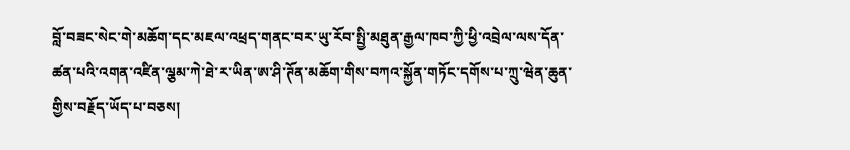བློ་བཟང་སེང་གེ་མཆོག་དང་མཇལ་འཕྲད་གནང་བར་ཡུ་རོབ་སྤྱི་མཐུན་རྒྱལ་ཁབ་ཀྱི་ཕྱི་འབྲེལ་ལས་དོན་ཚན་པའི་འགན་འཛིན་ལྕམ་ཀེ་ཐེ་ར་ཡིན་ཨ་ཤི་ཊོན་མཆོག་གིས་བཀའ་སྐྱོན་གཏོང་དགོས་པ་ཀྲུ་ཝེན་ཆུན་གྱིས་བརྗོད་ཡོད་པ་བཅས།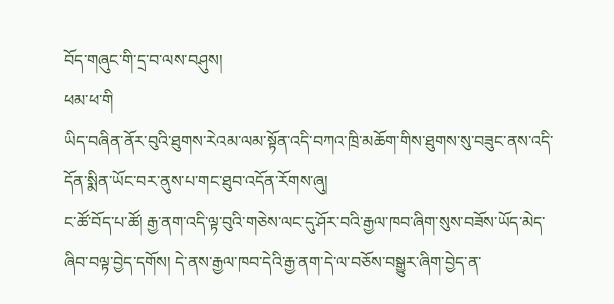བོད་གཞུང་གི་དྲ་བ་ལས་བཤུས།
ཕམ་ཕ་གི
ཡིད་བཞིན་ནོར་བུའི་ཐུགས་རེའམ་ལམ་སྟོན་འདི་བཀའ་ཁྲི་མཆོག་གིས་ཐུགས་སུ་བཟུང་ནས་འདི་དོན་སྨིན་ཡོང་བར་ནུས་པ་གང་ཐུབ་འདོན་རོགས་ཞུ།
ང་ཚོ་བོད་པ་ཚོ། རྒྱ་ནག་འདི་ལྟ་བུའི་གཅེས་ལང་དུ་ཤོར་བའི་རྒྱལ་ཁབ་ཞིག་སུས་བཟོས་ཡོད་མེད་ཞིབ་བལྟ་བྱེད་དགོས། དེ་ནས་རྒྱལ་ཁབ་དེའི་རྒྱ་ནག་དེ་ལ་བཅོས་བསྒྱུར་ཞིག་བྱེད་ན་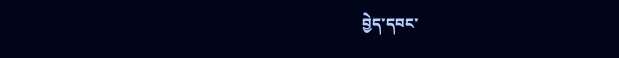བྱེད་དབང་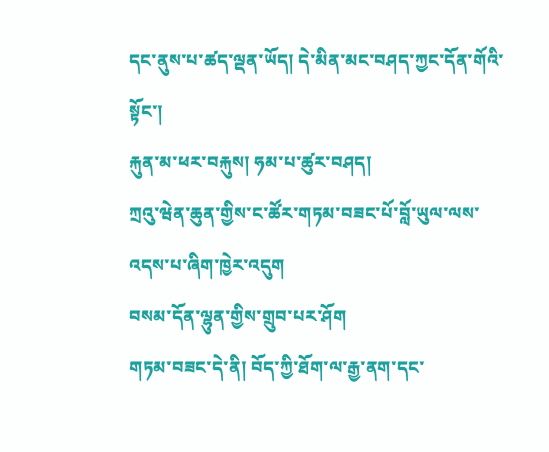དང་ནུས་པ་ཚད་ལྡན་ཡོད། དེ་མིན་མང་བཤད་ཀྱང་དོན་གོའི་སྟོང་།
རྐུན་མ་ཕར་བརྐུས། ཧམ་པ་ཚུར་བཤད།
ཀྲའུ་ཝེན་ཆུན་གྱིས་ང་ཚོར་གཏམ་བཟང་པོ་བློ་ཡུལ་ལས་འདས་པ་ཞིག་ཁྱེར་འདུག
བསམ་དོན་ལྷུན་གྱིས་གྲུབ་པར་ཤོག
གཏམ་བཟང་དེ་ནི། བོད་ཀྱི་ཐོག་ལ་རྒྱ་ནག་དང་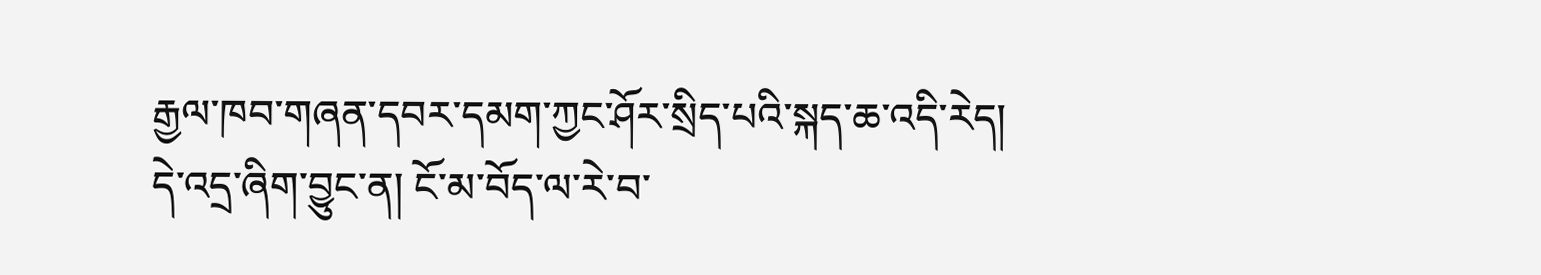རྒྱལ་ཁབ་གཞན་དབར་དམག་ཀྱང་ཤོར་སྲིད་པའི་སྐད་ཆ་འདི་རེད།
དེ་འདྲ་ཞིག་བྱུང་ན། ངོ་མ་བོད་ལ་རེ་བ་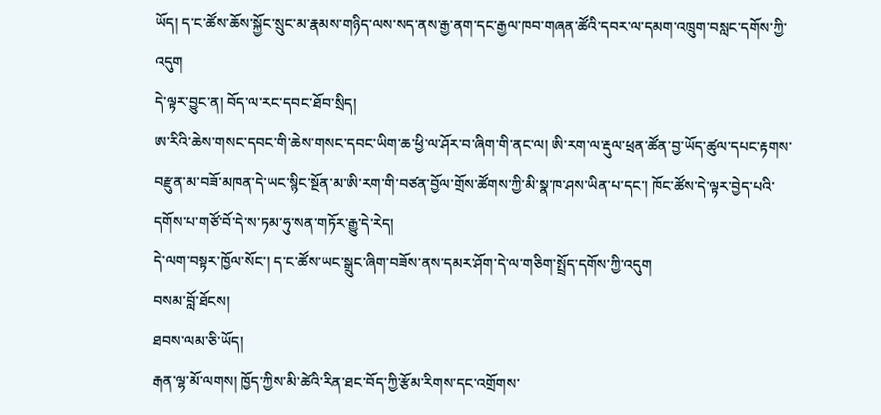ཡོད། ད་ང་ཚོས་ཆོས་སྐྱོང་སྲུང་མ་རྣམས་གཉིད་ལས་སད་ནས་རྒྱ་ནག་དང་རྒྱལ་ཁབ་གཞན་ཚོའི་དབར་ལ་དམག་འཁྲུག་བསླང་དགོས་ཀྱི་འདུག
དེ་ལྟར་བྱུང་ན། བོད་ལ་རང་དབང་ཐོབ་སྲིད།
ཨ་རིའི་ཆེས་གསང་དབང་གི་ཆེས་གསང་དབང་ཡིག་ཆ་ཕྱི་ལ་ཤོར་བ་ཞིག་གི་ནང་ལ། ཨི་རག་ལ་རྡུལ་ཕྲན་ཚོན་བྱ་ཡོད་ཚུལ་དཔང་རྟགས་བརྫུན་མ་བཟོ་མཁན་དེ་ཡང་སྙིང་སྔོན་མ་ཨི་རག་གི་བཙན་བྱོལ་གྲོས་ཚོགས་ཀྱི་མི་སྣ་ཁ་ཤས་ཡིན་པ་དང་། ཁོང་ཚོས་དེ་ལྟར་བྱེད་པའི་དགོས་པ་གཙོ་བོ་དེ་ས་ཏམ་ཧུ་སན་གཏོར་རྒྱུ་དེ་རེད།
དེ་ལག་བསྟར་ཁྱོལ་སོང་། ད་ང་ཚོས་ཡང་སྒྲུང་ཞིག་བཟོས་ནས་དམར་ཤོག་དེ་ལ་གཅིག་སྤྲོད་དགོས་ཀྱི་འདུག
བསམ་བློ་ཐོངས།
ཐབས་ལམ་ཅི་ཡོད།
རྒན་ལྷ་མོ་ལགས། ཁྱོད་ཀྱིས་མི་ཚེའི་རིན་ཐང་བོད་ཀྱི་རྩོམ་རིགས་དང་འགྲོགས་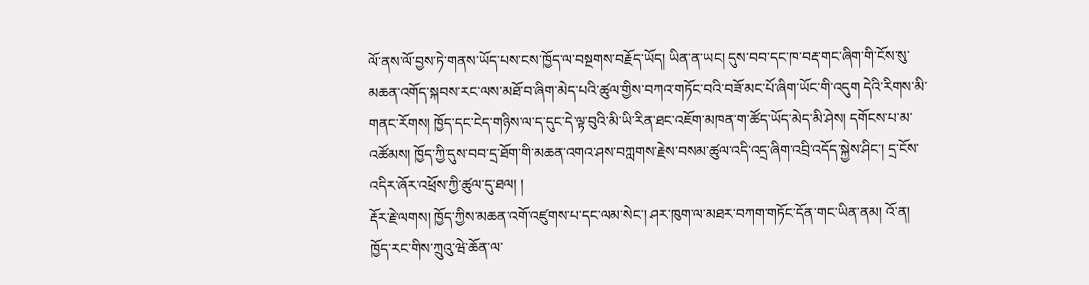ལོ་ནས་ལོ་བྱས་ཏེ་གནས་ཡོད་པས་ངས་ཁྱོད་ལ་བསྔགས་བརྗོད་ཡོད། ཡིན་ན་ཡང། དུས་བབ་དང་ཁ་བརྡ་གང་ཞིག་གི་ངོས་སུ་མཆན་འགོད་སྐབས་རང་ལས་མཐོ་བ་ཞིག་མེད་པའི་ཚུལ་གྱིས་བཀའ་གཏོང་བའི་བཟོ་མང་པོ་ཞིག་ཡོང་གི་འདུག དེའི་རིགས་མི་གནང་རོགས། ཁྱོད་དང་ངེད་གཉིས་ལ་ད་དུང་དེ་ལྟ་བུའི་མི་ཡི་རིན་ཐང་འཇོག་མཁན་ག་ཚོད་ཡོད་མེད་མི་ཤེས། དགོངས་པ་མ་འཚོམས། ཁྱོད་ཀྱི་དུས་བབ་དྲ་ཐོག་གི་མཆན་འགའ་ཤས་བཀླགས་རྗེས་བསམ་ཚུལ་འདི་འདྲ་ཞིག་འབྲི་འདོད་སྐྱེས་ཤིང་། དྲ་ངོས་འདིར་ཞོར་འཕྲོས་ཀྱི་ཚུལ་དུ་ཐལ། །
རྡོར་རྗེ་ལགས། ཁྱོད་ཀྱིས་མཆན་འགོ་འཛུགས་པ་དང་ལམ་སེང་། ཤར་ཁུག་ལ་མཐར་བཀག་གཏོང་དོན་གང་ཡིན་ནམ། འོ་ན། ཁྱོད་རང་གིས་ཀྲུའུ་ཝེ་ཆོན་ལ་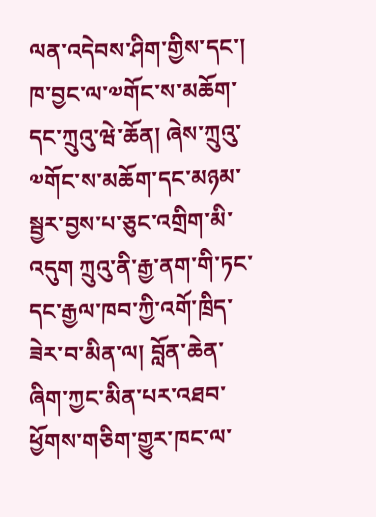ལན་འདེབས་ཤིག་གྱིས་དང་།
ཁ་བྱང་ལ་༧གོང་ས་མཆོག་དང་ཀྲུའུ་ཝེ་ཆོན། ཞེས་ཀྲུའུ་༧གོང་ས་མཆོག་དང་མཉམ་སྦྱར་བྱས་པ་ཅུང་འགྲིག་མི་འདུག ཀྲུའུ་ནི་རྒྱ་ནག་གི་ཏང་དང་རྒྱལ་ཁབ་ཀྱི་འགོ་ཁྲིད་ཟེར་བ་མིན་ལ། བློན་ཆེན་ཞིག་ཀྱང་མིན་པར་འཐབ་ཕྱོགས་གཅིག་གྱུར་ཁང་ལ་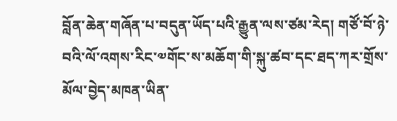བློན་ཆེན་གཞོན་པ་བདུན་ཡོད་པའི་རྒྱུན་ལས་ཙམ་རེད། གཙོ་བོ་ཉེ་བའི་ལོ་འགས་རིང་༧གོང་ས་མཆོག་གི་སྐུ་ཚབ་དང་ཐད་ཀར་གྲོས་མོལ་བྱེད་མཁན་ཡིན་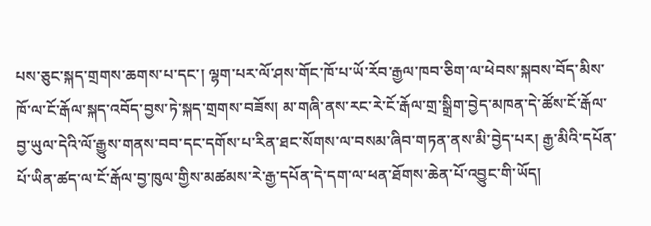པས་ཅུང་སྐད་གྲགས་ཆགས་པ་དང་། ལྷག་པར་ལོ་ཤས་གོང་ཁོ་པ་ཡོ་རོབ་རྒྱལ་ཁབ་ཅིག་ལ་ཕེབས་སྐབས་བོད་མིས་ཁོ་ལ་ངོ་རྒོལ་སྐད་འབོད་བྱས་ཏེ་སྐད་གྲགས་བཟོས། མ་གཞི་ནས་རང་རེ་ངོ་རྒོལ་གྲ་སྒྲིག་བྱེད་མཁན་དེ་ཚོས་ངོ་རྒོལ་བྱ་ཡུལ་དེའི་ལོ་རྒྱུས་གནས་བབ་དང་དགོས་པ་རིན་ཐང་སོགས་ལ་བསམ་ཞིབ་གཏན་ནས་མི་བྱེད་པར། རྒྱ་མིའི་དཔོན་པོ་ཡིན་ཚད་ལ་ངོ་རྒོལ་བྱ་ཁུལ་གྱིས་མཚམས་རེ་རྒྱ་དཔོན་དེ་དག་ལ་ཕན་ཐོགས་ཆེན་པོ་འབྱུང་གི་ཡོད།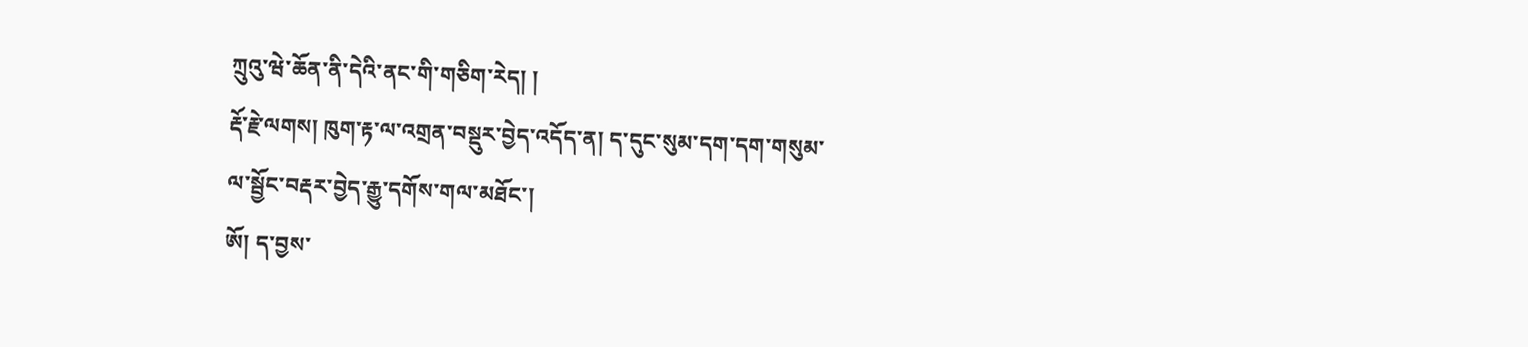ཀྲུའུ་ཝེ་ཆོན་ནི་དེའི་ནང་གི་གཅིག་རེད། །
རྡོ་རྗེ་ལགས། ཁུག་རྟ་ལ་འགྲན་བསྡུར་བྱེད་འདོད་ན། ད་དུང་སུམ་དག་དག་གསུམ་ལ་སྦྱོང་བརྡར་བྱེད་རྒྱུ་དགོས་གལ་མཐོང་།
ཨོ། ད་བྱས་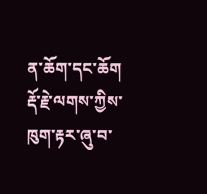ན་ཆོག་དང་ཆོག རྡོ་རྗེ་ལགས་ཀྱིས་ཁུག་རྟར་ཞུ་བ་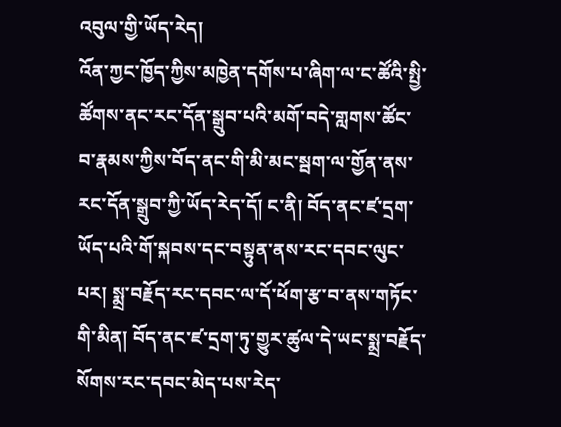འབུལ་གྱི་ཡོད་རེད།
འོན་ཀྱང་ཁྱོད་ཀྱིས་མཁྱེན་དགོས་པ་ཞིག་ལ་ང་ཚོའི་སྤྱི་ཚོགས་ནང་རང་དོན་སྒྲུབ་པའི་མགོ་བདེ་གླགས་ཚོང་བ་རྣམས་ཀྱིས་བོད་ནང་གི་མི་མང་སྦག་ལ་གྱོན་ནས་རང་དོན་སྒྲུབ་ཀྱི་ཡོད་རེད་དོ། ང་ནི། བོད་ནང་ཛ་དྲག་ཡོད་པའི་གོ་སྐབས་དང་བསྟུན་ནས་རང་དབང་ལུང་པར། སྨྲ་བརྗོད་རང་དབང་ལ་དོ་ཕོག་རྩ་བ་ནས་གཏོང་གི་མིན། བོད་ནང་ཛ་དྲག་ཏུ་གྱུར་ཚུལ་དེ་ཡང་སྨྲ་བརྗོད་སོགས་རང་དབང་མེད་པས་རེད་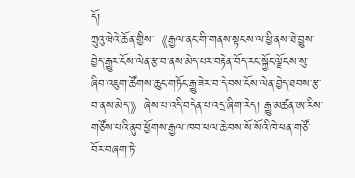དོ།
ཀྲུའུ་ཝེའེ་ཆོན་གྱིས་《རྒྱལ་ནང་གི་གནས་སྟངས་ལ་ཕྱི་ནས་ཐེ་བྱུས་བྱེད་རྒྱུར་ངོས་ལེན་རྩ་བ་ནས་མེད་པར་བརྟེན་བོད་རང་སྐྱོང་ལྗོངས་སུ་ཞིབ་འཇུག་ཚོགས་ཆུང་གཏོང་རྒྱུ་ཟེར་བ་དེ་བས་ངོས་ལེན་བྱེད་ཐབས་རྩ་བ་ནས་མེད་》ཞེས་པ་འདི་བདེན་པ་འདྲ་ཞིག་རེད། རྒྱུ་མཚན་ཨ་རིས་གཙོས་པའི་ནུབ་ཕྱོགས་རྒྱལ་ཁབ་ཕལ་ཆེ་བས་སོ་སོའི་ཁེ་ཕན་གཙོ་བོར་བཞག་ཏེ་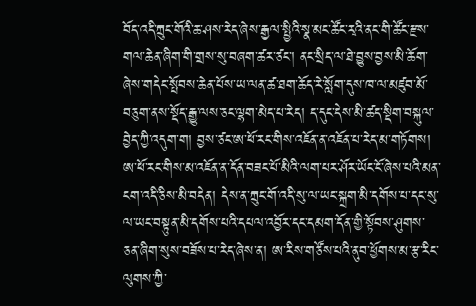བོད་འདི་ཀྲུང་གོའི་ཆ་ཤས་རེད་ཞེས་རྒྱལ་སྤྱིའི་སྣ་མང་ཚོང་རྭའི་ནང་གི་ཚོང་རྫས་གལ་ཆེན་ཞིག་གི་གྲས་སུ་བཞག་ཚར་ཙང་། ནང་སྲིད་ལ་ཐེ་བྱུས་བྱས་མི་ཆོག་ཞེས་གདེང་སྤོབས་ཆེན་པོས་ཡ་ལན་ཚ་ཐག་ཆོད་རེ་སློག་དུས་ཁ་ལ་མཛུབ་མོ་བཅུག་ནས་སྡོད་རྒྱུ་ལས་ཅང་ལྷག་མེད་པ་རེད། ད་དུང་དེས་མི་ཚད་སྡིག་བསྐུལ་བྱེད་ཀྱི་འདུག་ག། བྱས་ཙང་ཨ་ཕོ་རང་གིས་འཇོན་ན་འཇོན་པ་རེད་མ་གཏོགས། ཨ་ཕོ་རང་གིས་མ་འཇོན་ན་དོན་བཟང་པོ་མིའི་ལག་པར་ཤོར་ཡོང་ངོ་ཞེས་པའི་མན་ངག་འདི་ཅིས་མི་བདེན། དེས་ན་ཀྲུང་གོ་འདི་སུ་ལ་ཡང་སྐྲག་མི་དགོས་པ་དང་སུ་ལ་ཡང་བསྟུན་མི་དགོས་པའི་དཔལ་འབྱོར་དང་དམག་དོན་གྱི་སྟོབས་ཤུགས་ཅན་ཞིག་སུས་བཟོས་པ་རེད་ཞེས་ན། ཨ་རིས་གཙོས་པའི་ནུབ་ཕྱོགས་མ་རྩ་རིང་ལུགས་ཀྱི་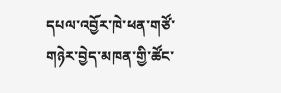དཔལ་འབྱོར་ཁེ་ཕན་གཙོ་གཉེར་བྱེད་མཁན་གྱི་ཚོང་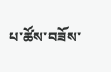པ་ཚོས་བཟོས་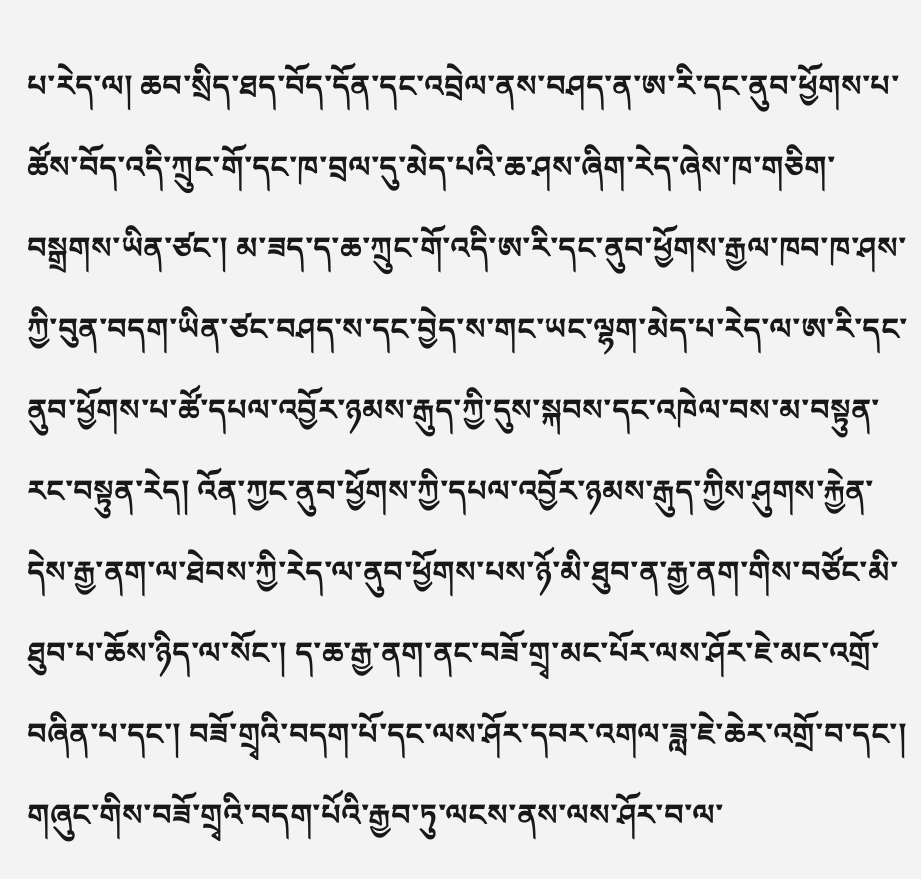པ་རེད་ལ། ཆབ་སྲིད་ཐད་བོད་དོན་དང་འབྲེལ་ནས་བཤད་ན་ཨ་རི་དང་ནུབ་ཕྱོགས་པ་ཚོས་བོད་འདི་ཀྲུང་གོ་དང་ཁ་བྲལ་དུ་མེད་པའི་ཆ་ཤས་ཞིག་རེད་ཞེས་ཁ་གཅིག་བསྒྲགས་ཡིན་ཙང་། མ་ཟད་ད་ཆ་ཀྲུང་གོ་འདི་ཨ་རི་དང་ནུབ་ཕྱོགས་རྒྱལ་ཁབ་ཁ་ཤས་ཀྱི་བུན་བདག་ཡིན་ཙང་བཤད་ས་དང་བྱེད་ས་གང་ཡང་ལྷག་མེད་པ་རེད་ལ་ཨ་རི་དང་ནུབ་ཕྱོགས་པ་ཚོ་དཔལ་འབྱོར་ཉམས་རྒུད་ཀྱི་དུས་སྐབས་དང་འཁེལ་བས་མ་བསྟུན་རང་བསྟུན་རེད། འོན་ཀྱང་ནུབ་ཕྱོགས་ཀྱི་དཔལ་འབྱོར་ཉམས་རྒུད་ཀྱིས་ཤུགས་རྐྱེན་དེས་རྒྱ་ནག་ལ་ཐེབས་ཀྱི་རེད་ལ་ནུབ་ཕྱོགས་པས་ཉོ་མི་ཐུབ་ན་རྒྱ་ནག་གིས་བཙོང་མི་ཐུབ་པ་ཆོས་ཉིད་ལ་སོང་། ད་ཆ་རྒྱ་ནག་ནང་བཟོ་གྲྭ་མང་པོར་ལས་ཤོར་ཇེ་མང་འགྲོ་བཞིན་པ་དང་། བཟོ་གྲྭའི་བདག་པོ་དང་ལས་ཤོར་དབར་འགལ་ཟླ་ཇེ་ཆེར་འགྲོ་བ་དང་། གཞུང་གིས་བཟོ་གྲྭའི་བདག་པོའི་རྒྱབ་ཏུ་ལངས་ནས་ལས་ཤོར་བ་ལ་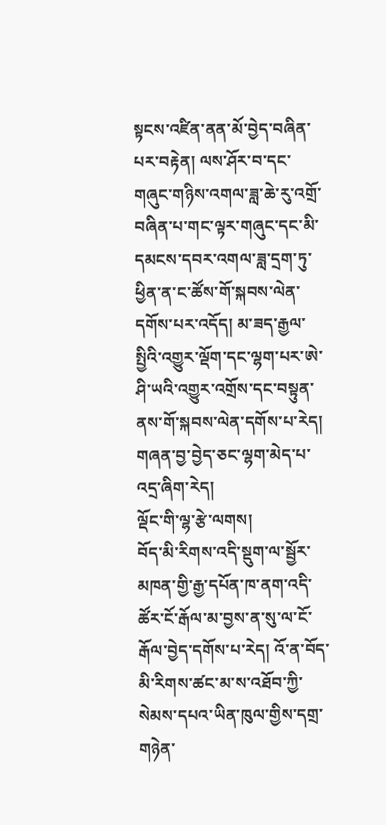སྟངས་འཛིན་ནན་མོ་བྱེད་བཞིན་པར་བརྟེན། ལས་ཤོར་བ་དང་གཞུང་གཉིས་འགལ་ཟླ་ཆེ་རུ་འགྲོ་བཞིན་པ་གང་ལྟར་གཞུང་དང་མི་དམངས་དབར་འགལ་ཟླ་དྲག་ཏུ་ཕྱིན་ན་ང་ཚོས་གོ་སྐབས་ལེན་དགོས་པར་འདོད། མ་ཟད་རྒྱལ་སྤྱིའི་འགྱུར་ལྡོག་དང་ལྷག་པར་ཨེ་ཤི་ཡའི་འགྱུར་འགྲོས་དང་བསྟུན་ནས་གོ་སྐབས་ལེན་དགོས་པ་རེད། གཞན་བྱ་བྱེད་ཅང་ལྷག་མེད་པ་འདྲ་ཞིག་རེད།
ལྡོང་གི་ལྷ་རྩེ་ལགས།
བོད་མི་རིགས་འདི་སྡུག་ལ་སྦྱོར་མཁན་གྱི་རྒྱ་དཔོན་ཁ་ནག་འདི་ཚོར་ངོ་རྒོལ་མ་བྱས་ན་སུ་ལ་ངོ་རྒོལ་བྱེད་དགོས་པ་རེད། འོ་ན་བོད་མི་རིགས་ཚང་མ་ས་འཐོབ་ཀྱི་སེམས་དཔའ་ཡིན་ཁུལ་གྱིས་དགྲ་གཉེན་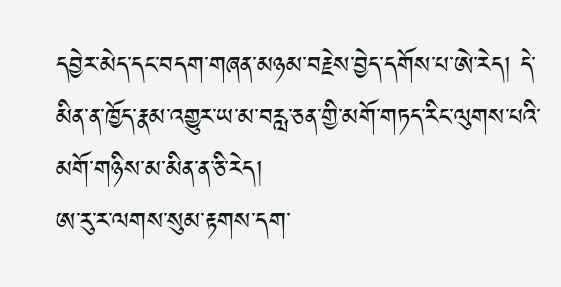དབྱེར་མེད་དང་བདག་གཞན་མཉམ་བརྗེས་བྱེད་དགོས་པ་ཨེ་རེད། དེ་མིན་ན་ཁྱོད་རྣམ་འགྱུར་ཡ་མ་བརླ་ཅན་གྱི་མགོ་གཏད་རིང་ལུགས་པའི་མགོ་གཉིས་མ་མིན་ན་ཅི་རེད།
ཨ་རུ་ར་ལགས་སུམ་རྟགས་དག་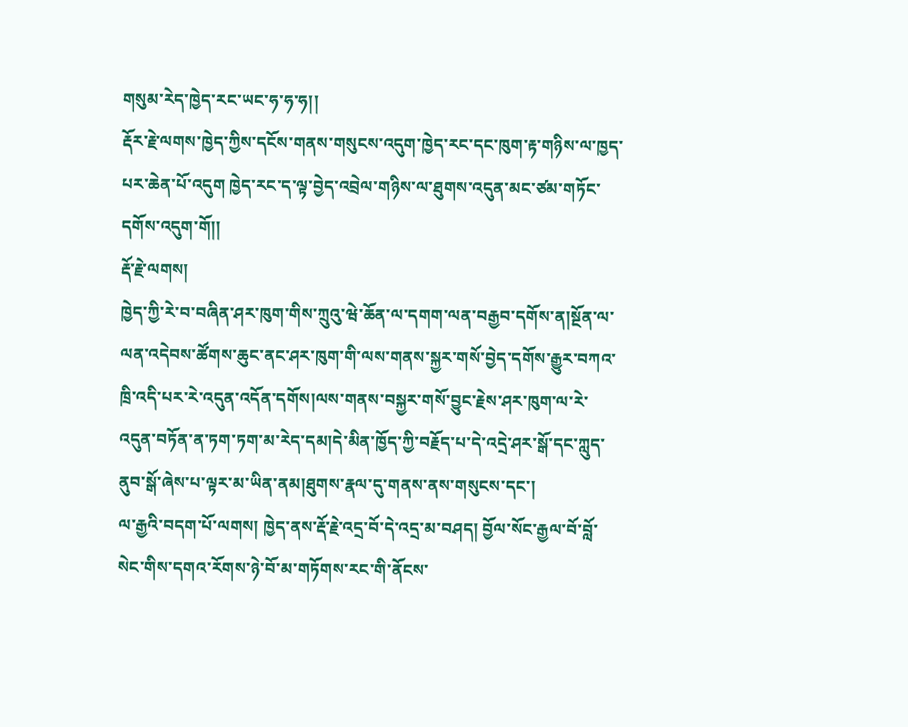གསུམ་རེད་ཁྱེད་རང་ཡང་ཧ་ཧ་ཧ།།
རྡོར་རྗེ་ལགས་ཁྱེད་ཀྱིས་དངོས་གནས་གསུངས་འདུག་ཁྱེད་རང་དང་ཁུག་རྟ་གཉིས་ལ་ཁྱད་པར་ཆེན་པོ་འདུག ཁྱེད་རང་ད་ལྟ་བྱེད་འབྲེལ་གཉིས་ལ་ཐུགས་འདུན་མང་ཙམ་གཏོང་དགོས་འདུག་གོ།།
རྡོ་རྗེ་ལགས།
ཁྱེད་ཀྱི་རེ་བ་བཞིན་ཤར་ཁུག་གིས་ཀྲུའུ་ཝེ་ཆོན་ལ་དགག་ལན་བརྒྱབ་དགོས་ན།སྔོན་ལ་ལན་འདེབས་ཚོགས་ཆུང་ནང་ཤར་ཁུག་གི་ལས་གནས་སྐྱར་གསོ་བྱེད་དགོས་རྒྱུར་བཀའ་ཁྲི་འདི་པར་རེ་འདུན་འདོན་དགོས།ལས་གནས་བསྐྱར་གསོ་བྱུང་རྗེས་ཤར་ཁུག་ལ་རེ་འདུན་བཏོན་ན་ཏག་ཏག་མ་རེད་དམ།དེ་མིན་ཁྱོད་ཀྱི་བརྗོད་པ་དེ་འདྲེ་ཤར་སྒོ་དང་ཀླུད་ནུབ་སྒོ་ཞེས་པ་ལྟར་མ་ཡིན་ནམ།ཐུགས་རྣལ་དུ་གནས་ནས་གསུངས་དང་།
ལ་རྒྱའི་བདག་པོ་ལགས། ཁྱེད་ནས་རྡོ་རྗེ་འདྲ་བོ་དེ་འདྲ་མ་བཤད། བྱོལ་སོང་རྒྱལ་བོ་བློ་སེང་གིས་དགའ་རོགས་ཉེ་བོ་མ་གཏོགས་རང་གི་ནོངས་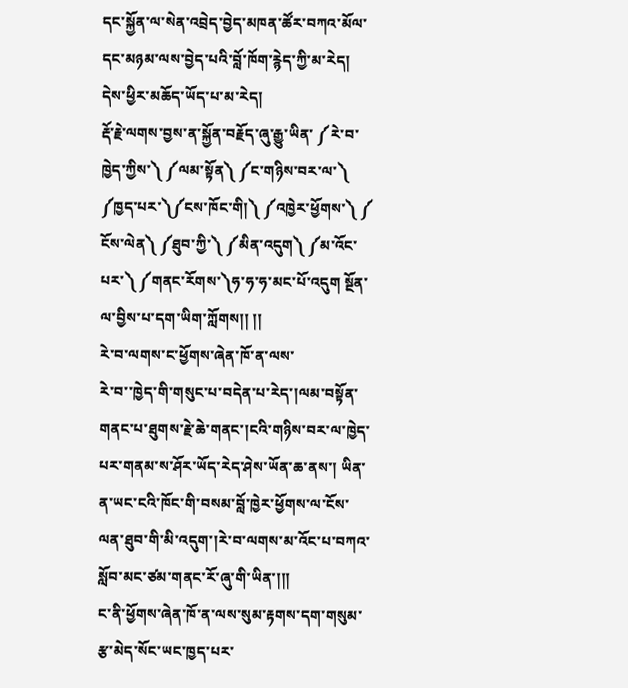དང་སྐྱོན་ལ་སེན་འབྲེད་བྱེད་མཁན་ཚོར་བཀའ་མོལ་དང་མཉམ་ལས་བྱེད་པའི་བློ་ཁོག་རྙེད་ཀྱི་མ་རེད། དེས་ཕྱིར་མཆོད་ཡོད་པ་མ་རེད།
རྡོ་རྗེ་ལགས་བྱས་ན་སྐྱོན་བརྗོད་ཞུ་རྒྱུ་ཡིན་ ༼རེ་བ་ཁྱེད་ཀྱིས་༽ ༼ལམ་སྟོན༽ ༼ང་གཉིས་བར་ལ་༽ ༼ཁྱད་པར་༽༼ངས་ཁོང་གི།༽ ༼འཁྱེར་ཕྱོགས་༽ ༼ ངོས་ལེན༽ ༼ཐུབ་ཀྱི་༽ ༼མིན་འདུག༽ ༼མ་འོང་པར་༽ ༼གནང་རོགས་༽ཧ་ཧ་ཧ་མང་པོ་འདུག སྔོན་ལ་བྱིས་པ་དག་ཡིག་ཀློགས།། །།
རེ་བ་ལགས་ང་ཕྱོགས་ཞེན་ཁོ་ན་ལས་
རེ་བ་་ཁྱེད་གི་གསུང་པ་བདེན་པ་རེད་།ལམ་བསྟོན་གནང་པ་ཐུགས་རྗེ་ཆེ་གནང་།ངའི་གཉིས་བར་ལ་ཁྱེད་པར་གནམ་ས་ཤོར་ཡོད་རེད་ཤེས་ཡོན་ཆ་ནས་། ཡིན་ན་ཡང་ངའི་ཁོང་གི་བསམ་བློ་ཁྱེར་ཕྱོགས་ལ་ངོས་ལན་ཐུབ་གི་མི་འདུག་།རེ་བ་ལགས་མ་འོང་པ་བཀའ་སློབ་མང་ཙམ་གནང་རོ་ཞུ་གི་ཡིན་།།།
ང་ནི་ཕྱོགས་ཞེན་ཁོ་ན་ལས་སུམ་རྟགས་དག་གསུམ་རྩ་མེད་སོང་ཡང་ཁྱད་པར་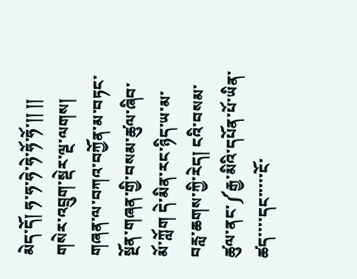མེད་དོ། ཧ་ཧ་ཧེ་ཧེ་ཧོ་ཧོ་།། །།
གསེར་འབྲུག་སྡེར་ལྔ་ལགས།
གཞན་ལ་བཀའ་བཀྱོན་མ་བཏང་སྔོན་གཞན་གྱི་བསམ་ཚུལ་ཞིབ་མོ་ཀློག དེ་མིན་རང་ཉིད་ཡ་མ་བརླ་ཆགས་ཀྱི་རེད། ངའི་བསམ་ཚུལ་ནང་༼རྒྱ་མིའི་དཔོན་པོ་ཡིན་ཚད་་་་དང་་་་་ངོ་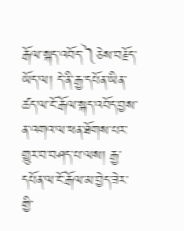རྒོལ་སྐད་འབོད་༽ཅེས་བརྗོད་ཡོད་ལ། དེ་ནི་རྒྱ་དཔོན་ཡིན་ཚད་ལ་ངོ་རྒོལ་སྐད་འབོད་བྱས་ན་འགའ་ལ་ཕན་ཐོགས་པར་གྱུར་བ་བཤད་པ་ལས། རྒྱ་དཔོན་ལ་ངོ་རྒོལ་མ་བྱེད་ཟེར་གྱི་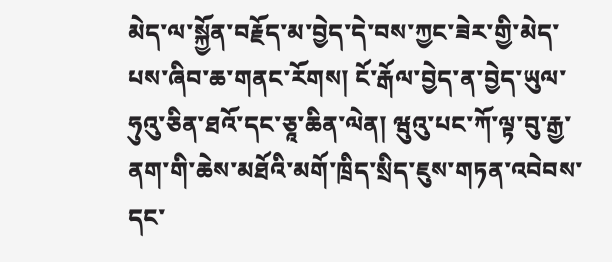མེད་ལ་སྐྱོན་བརྗོད་མ་བྱེད་དེ་བས་ཀྱང་ཟེར་གྱི་མེད་པས་ཞིབ་ཆ་གནང་རོགས། ངོ་རྒོལ་བྱེད་ན་བྱེད་ཡུལ་ཧུའུ་ཅིན་ཐའོ་དང་ཅཱ་ཆིན་ལེན། ཝུའུ་པང་ཀོ་ལྟ་བུ་རྒྱ་ནག་གི་ཆེས་མཐོའི་མགོ་ཁྲིད་སྲིད་ཇུས་གཏན་འབེབས་དང་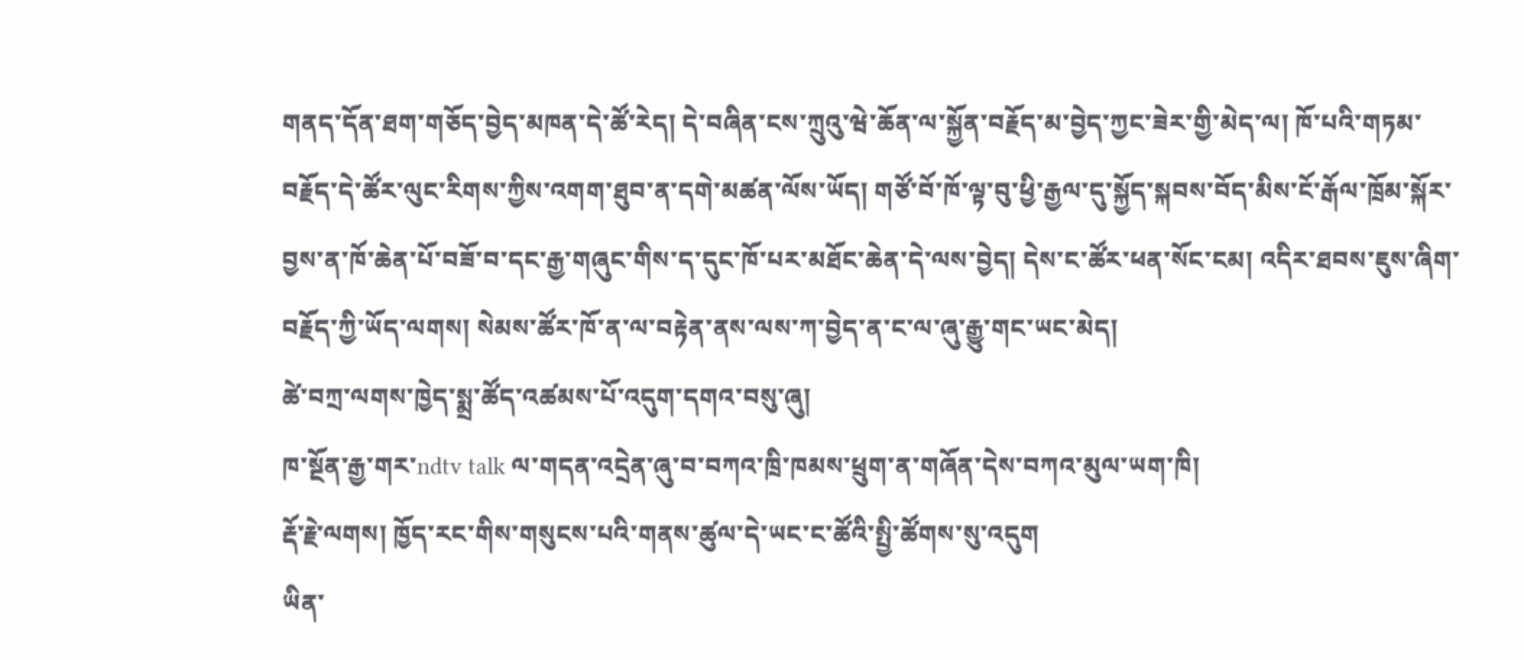གནད་དོན་ཐག་གཅོད་བྱེད་མཁན་དེ་ཚོ་རེད། དེ་བཞིན་ངས་ཀྲུའུ་ཝེ་ཆོན་ལ་སྐྱོན་བརྗོད་མ་བྱེད་ཀྱང་ཟེར་གྱི་མེད་ལ། ཁོ་པའི་གཏམ་བརྗོད་དེ་ཚོར་ལུང་རིགས་ཀྱིས་འགག་ཐུབ་ན་དགེ་མཚན་ལོས་ཡོད། གཙོ་བོ་ཁོ་ལྟ་བུ་ཕྱི་རྒྱལ་དུ་སྐྱོད་སྐབས་བོད་མིས་ངོ་རྒོལ་ཁྲོམ་སྐོར་བྱས་ན་ཁོ་ཆེན་པོ་བཟོ་བ་དང་རྒྱ་གཞུང་གིས་ད་དུང་ཁོ་པར་མཐོང་ཆེན་དེ་ལས་བྱེད། དེས་ང་ཚོར་ཕན་སོང་ངམ། འདིར་ཐབས་ཇུས་ཞིག་བརྗོད་ཀྱི་ཡོད་ལགས། སེམས་ཚོར་ཁོ་ན་ལ་བརྟེན་ནས་ལས་ཀ་བྱེད་ན་ང་ལ་ཞུ་རྒྱུ་གང་ཡང་མེད།
ཚེ་བཀྲ་ལགས་ཁྱེད་སྨྲ་ཚོད་འཚམས་པོ་འདུག་དགའ་བསུ་ཞུ།
ཁ་སྔོན་རྒྱ་གར་ndtv talk ལ་གདན་འདྲེན་ཞུ་བ་བཀའ་ཁྲི་ཁམས་ཕྲུག་ན་གཞོན་དེས་བཀའ་མུལ་ཡག་ཁི།
རྡོ་རྗེ་ལགས། ཁྱོད་རང་གིས་གསུངས་པའི་གནས་ཚུལ་དེ་ཡང་ང་ཚོའི་སྤྱི་ཚོགས་སུ་འདུག
ཡིན་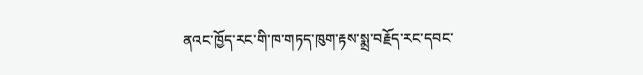ནའང་ཁྱོད་རང་གི་ཁ་གཏད་ཁུག་རྟས་སྨྲ་བརྗོད་རང་དབང་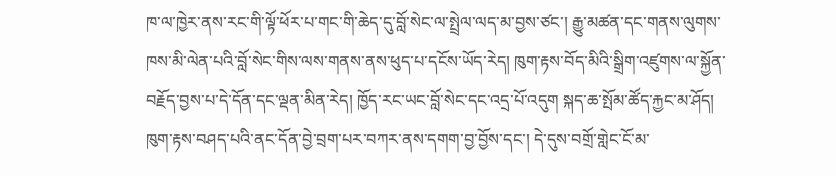ཁ་ལ་ཁྱེར་ནས་རང་གི་ལྟོ་ཕོར་པ་གང་གི་ཆེད་དུ་བློ་སེང་ལ་སྤྲེལ་ལད་མ་བྱས་ཙང་། རྒྱུ་མཚན་དང་གནས་ལུགས་ཁས་མི་ལེན་པའི་བློ་སེང་གིས་ལས་གནས་ནས་ཕུད་པ་དངོས་ཡོད་རེད། ཁུག་རྟས་བོད་མིའི་སྒྲིག་འཛུགས་ལ་སྐྱོན་བརྗོད་བྱས་པ་དེ་དོན་དང་ལྡན་མིན་རེད། ཁྱོད་རང་ཡང་བློ་སེང་དང་འདྲ་པོ་འདུག སྐད་ཆ་སྤོམ་ཚོད་རྐྱང་མ་ཤོད། ཁུག་རྟས་བཤད་པའི་ནང་དོན་བྱེ་བྲག་པར་བཀར་ནས་དགག་བྱ་བྱོས་དང་། དེ་དུས་བགྲོ་གླེང་ངོ་མ་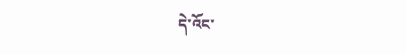དེ་འོང་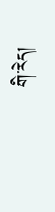གི་རེད།